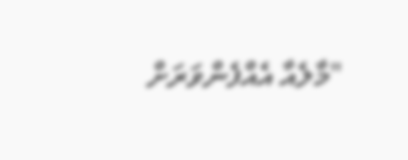"މާލެއާ އެއްފެންވަރަށް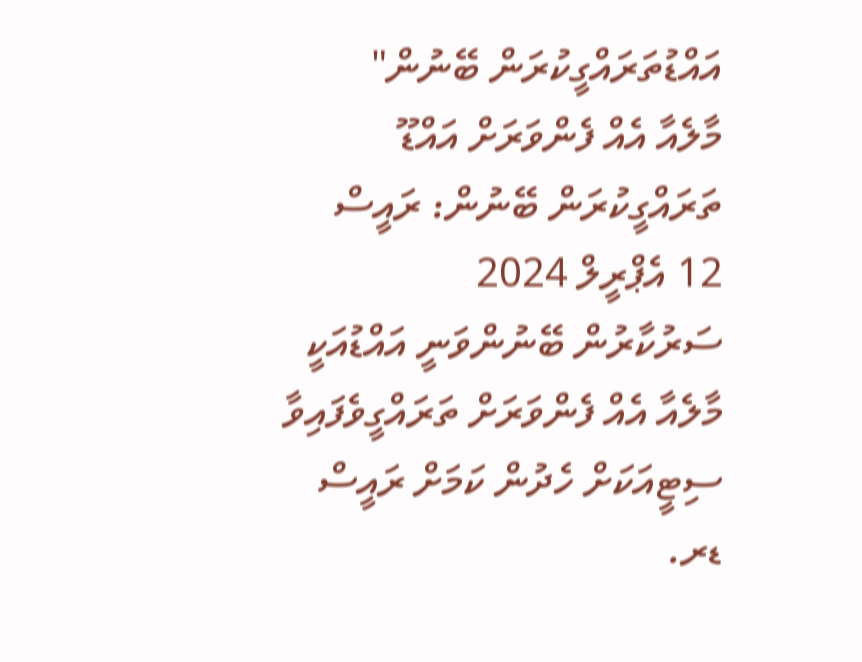އައްޑުތަރައްގީކުރަން ބޭނުން"
މާލެއާ އެއް ފެންވަރަށް އައްޑޫ ތަރައްގީކުރަން ބޭނުން: ރައީސް
12 އެޕްރީލް 2024
ސަރުކާރުން ބޭނުންވަނީ އައްޑުއަކީ މާލެއާ އެއް ފެންވަރަށް ތަރައްގީވެފައިވާ ސިޓީއަކަށް ހެދުން ކަމަށް ރައީސް ޑރ.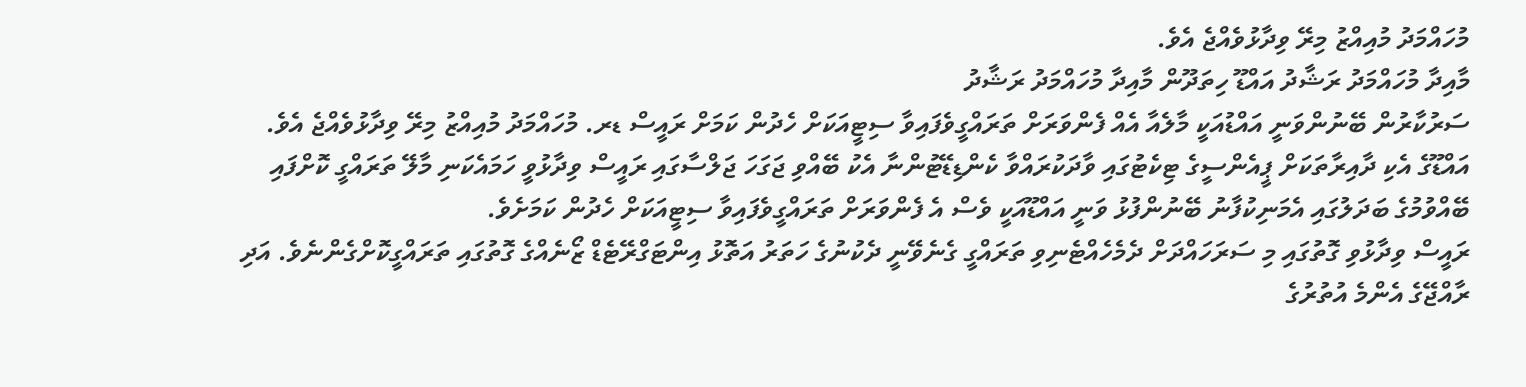މުހައްމަދު މުއިއްޒު މިރޭ ވިދާޅުވެއްޖެ އެވެ.
މާއިދާ މުހައްމަދު ރަޝާދު އައްޑޫ ހިތަދޫން މާއިދާ މުހައްމަދު ރަޝާދު
ސަރުކާރުން ބޭނުންވަނީ އައްޑުއަކީ މާލެއާ އެއް ފެންވަރަށް ތަރައްގީވެފައިވާ ސިޓީއަކަށް ހެދުން ކަމަށް ރައީސް ޑރ. މުހައްމަދު މުއިއްޒު މިރޭ ވިދާޅުވެއްޖެ އެވެ.
އައްޑޫގެ އެކި ދާއިރާތަކަށް ޕީއެންސީގެ ޓިކެޓުގައި ވާދަކުރައްވާ ކެންޑިޑޭޓުންނާ އެކު ބޭއްވި ޖަގަހަ ޖަލްސާގައި ރައީސް ވިދާޅުވީ ހަމައެކަނި މާލޭ ތަރައްގީ ކޮށްފައި ބޭއްވުމުގެ ބަދަލުގައި އެމަނިކުފާނު ބޭނުންފުޅު ވަނީ އައްޑޫއަކީ ވެސް އެ ފެންވަރަށް ތަރައްގީވެފައިވާ ސިޓީއަކަށް ހެދުން ކަމަށެވެ.
ރައީސް ވިދާޅުވި ގޮތުގައި މި ސަރަހައްދަށް ދެމެހެއްޓެނިވި ތަރައްގީ ގެނެވޭނީ ދެކުނުގެ ހަތަރު އަތޮޅު އިންޓަގްރޭޓެޑް ޒޯނެއްގެ ގޮތުގައި ތަރައްގީކޮށްގެންނެވެ. އަދި ރާއްޖޭގެ އެންމެ އުތުރުގެ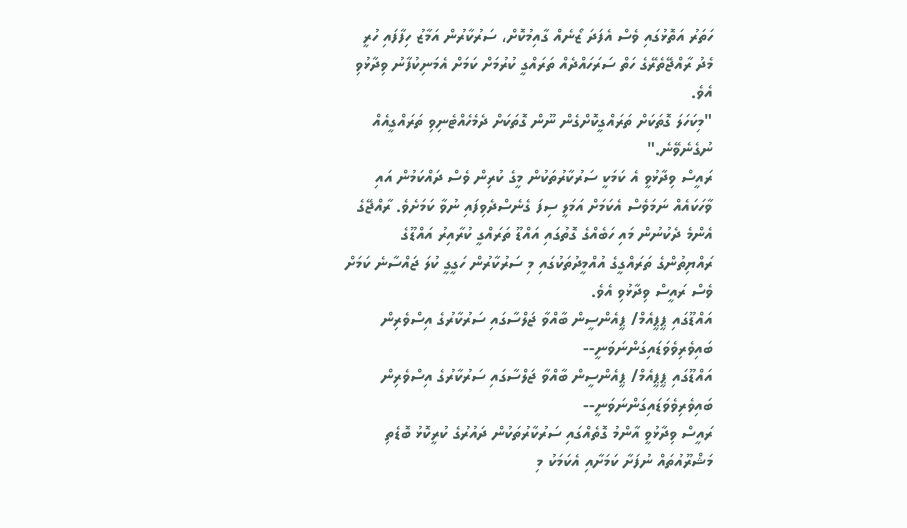ހަތަރު އަތޮޅުގައި ވެސް އެފަދަ ޒޯނެއް ގާއިމުކޮށް، ސަރުކާރުން އަމާޒު ހިފާފައި ހުރީ މެދު ރާއްޖޭތެރޭގެ ހަތް ސަރަހައްދެއް ތަރައްގީ ކުރުމަށް ކަމަށް އެމަނިކުފާނު ވިދާޅުވި އެވެ.
"މިކަހަލަ ގޮތަކަށް ތަރައްގީކޮށްގެން ނޫން ގޮތަކަށް ދެމެހެއްޓެނިވި ތަރައްގީއެއް ނުގެނެވޭނެ."
ރައީސް ވިދާޅުވީ އެ ކަމަކީ ސަރުކާރުތަކުން މީގެ ކުރިން ވެސް ދައްކަމުން އައި ވާހަކައެއް ނަމަވެސް އެކަމަށް އަމަލީ ސިފަ ގެނެސްދެވިފައި ނުވާ ކަމަށެވެ. ރާއްޖޭގެ އެންމެ ދެކުނުން މައި ހަބެއްގެ ގޮތުގައި އައްޑޫ ތަރައްގީ ކުރާއިރު އައްޑޫގެ ރައްޔިތުންގެ ތަރައްގީގެ އުއްމީދުތަކުގައި މި ސަރުކާރުން ހަގީގީ ކުލަ ޖައްސާނެ ކަމަށް ވެސް ރައީސް ވިދާޅުވި އެވެ.
އައްޑޫގައި ޕީޕީއެމް/ ޕީއެންސީން ބާއްވާ ޖަލްސާގައި ސަރުކާރުގެ އިސްވެރިން ބައިވެރިވެވަޑައިގަންނަވަނީ--
އައްޑޫގައި ޕީޕީއެމް/ ޕީއެންސީން ބާއްވާ ޖަލްސާގައި ސަރުކާރުގެ އިސްވެރިން ބައިވެރިވެވަޑައިގަންނަވަނީ--
ރައީސް ވިދާޅުވީ އާންމު ގޮތެއްގައި ސަރުކާރުތަކުން ދައުރުގެ ކުރީކޮޅު ބޮޑެތި މަޝްރޫއުތައް ނުފަށާ ކަމަށާއި އެކަމަކު މި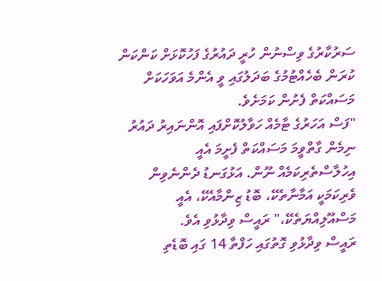ސަރުކާރުގެ ވިސްނުން ހުރީ ދައުރުގެ ފަހުކޮޅަށް ކަންކަން ކުރަން ބެހެއްޓުމުގެ ބަދަލުގައި ވީ އެންމެ އަވަހަކަށް މަސައްކަތް ފެށުން ކަމަށެވެ.
"ފަސް އަހަރުގެ ޓާމެއް ހަވާލުކޮށްފައި އޮންނައިރު ދައުރު ނިމެން ގާތްވީމަ މަސައްކަތް ފެށީމަ އެއީ އިހުލާސްތެރިކަމެއް ނޫން. އަޅުގަނޑު ދެންނެވިން ވެރިކަމަކީ އަމާނާތެކޭ، ބޮޑު ޒިންމާއެކޭ، އެއީ މަސްއޫލިއްޔަތެކޭ،" ރައީސް ވިދާޅުވި އެވެ.
ރައީސް ވިދާޅުވި ގޮތުގައި ހަފްތާ 14 ގައި ބޮޑެތި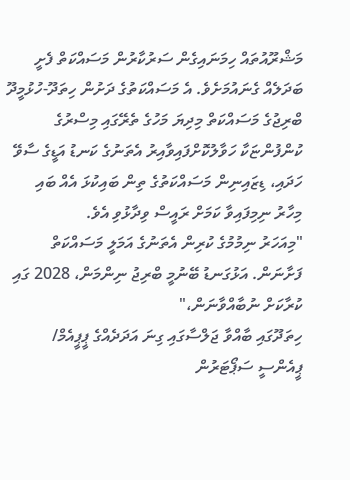މަޝްރޫއުތައް ހިމަނައިގެން ސަރުކާރުން މަސައްކަތް ފެށީ ބަދަލެއް ގެނައުމަށެވެ. އެ މަސައްކަތުގެ ދަށުން ހިތަދޫ-ހުޅުމީދޫ ބްރިޖުގެ މަސައްކަތް މިދިޔަ މަހުގެ ތެރޭގައި މިސްރުގެ ކުންފުންޏަކާ ހަވާލުކޮށްފައިވާއިރު އެތަނުގެ ކަނޑު އަޑީގެ ސާވޭ ހަދައި، ޑިޒައިނިން މަސައްކަތުގެ ތިން ބައިކުޅަ އެއް ބައި މިހާރު ނިމިފައިވާ ކަމަށް ރައީސް ވިދާޅުވި އެވެ.
"މިއަހަރު ނިމުމުގެ ކުރިން އެތަނުގެ އަމަލީ މަސައްކަތް ފަށާނަން. އަޅުގަނޑު ބޭނުމީ ބްރިޖު ނިންމަން، 2028 ގައި ކުރާކަށް ނުބާއްވާނަން،"
ހިތަދޫގައި ބާއްވާ ޖަލްސާގައި ގިނަ އަދަދެއްގެ ޕީޕީއެމް/ ޕީއެންސީ ސަޕޯޓަރުން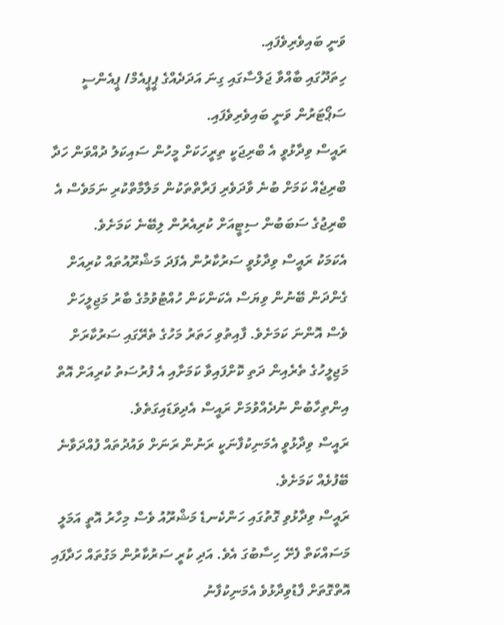ވަނީ ބައިވެރިވެފައި.
ހިތަދޫގައި ބާއްވާ ޖަލްސާގައި ގިނަ އަދަދެއްގެ ޕީޕީއެމް/ ޕީއެންސީ ސަޕޯޓަރުން ވަނީ ބައިވެރިވެފައި.
ރައީސް ވިދާޅުވީ އެ ބްރިޖަކީ ތިރީހަކަށް މީހުން ސައިކަލު ދުއްވަން ހަދާ ބްރިޖެއް ކަމަށް ބުނެ ވާދަވެރި ފަރާތްތަކުން މަލާމާތްކުރި ނަމަވެސް އެ ބްރިޖުގެ ސަބަބުން ސިޓީއަށް ކުރިއެރުން ލިބޭނެ ކަމަށެވެ.
އެކަމަކު ރައީސް ވިދާޅުވީ ސަރުކާރުން އެފަދަ މަޝްރޫއުތައް ކުރިއަށް ގެންދަން ބޭނުން ވިޔަސް އެކަންކަން ހުއްޓުވުމުގެ ބާރު މަޖިލީހަށް ވެސް އޮންނަ ކަމަށެވެ. ފާއިތުވި ހަތަރު މަހުގެ ތެރޭގައި ސަރުކާރަށް މަޖިލީހުގެ ތެރެއިން ދަތި ކޮށްފައިވާ ކަމަށާއި އެ ފުރުސަތު ކުރިއަށް އޮތް އިންތިހާބުން ނުދެއްވުމަށް ރައީސް އެދިވަޑައިގަތެވެ.
ރައީސް ވިދާޅުވީ އެމަނިކުފާނަކީ ރަނުން ރަނަށް ވައުދުތައް ފުއްދަވާނެ ބޭފުޅެއް ކަމަށެވެ.
ރައީސް ވިދާޅުވި ގޮތުގައި ހަންކެނޑެ މަޝްރޫއު ވެސް މިހާރު އޮތީ އަމަލީ މަސައްކަތް ފެށޭ ހިސާބުގަ އެވެ. އަދި ކުރީ ސަރުކާރުން މަގުތައް ހަދާފައި އޮތްގޮތަށް ފާޑުވިދާޅުވެ އެމަނިކުފާނު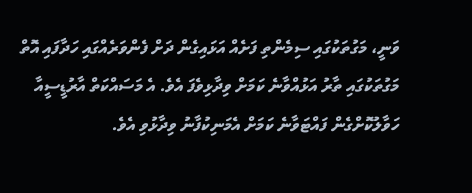ވަނީ، މަގުތަކުގައި ސިމެންތި ފަށެއް އަޅައިގެން ދަށް ފެންވަރެއްގައި ހަދާފައި އޮތް މަގުތަކުގައި ތާރު އަޅުއްވާނެ ކަމަށް ވިދާޅިވެފަ އެވެ. އެ މަސައްކަތް އާރުޑީސީއާ ހަވާލުކޮށްގެން ފައްޓަވާނެ ކަމަށް އެމަނިކުފާނު ވިދާޅުވި އެވެ.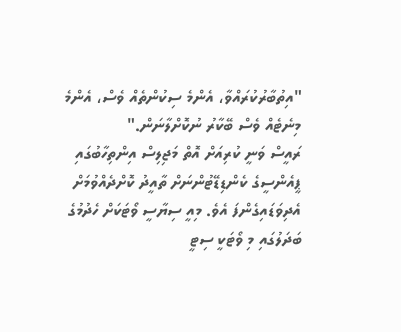"އިތުބާރުކުރައްވާ، އެންމެ ސިކުންތެއް ވެސް، އެންމެ މިނެޓެއް ވެސް ބޭކާރު ނުކޮށްލާނަން."
ރައީސް ވަނީ ކުރިއަށް އޮތް މަޖިލިސް އިންތިހާބުގައި ޕީއެންސީގެ ކެންޑިޑޭޓުންނަށް ތާއީދު ކޮށްދެއްވުމަށް އެދިވަޑައިގެންފަ އެވެ. މިއީ ސިޔާސީ ވޯޓަކަށް ހެދުމުގެ ބަދަލުގައި މި ވޯޓަކީ ސިޓީ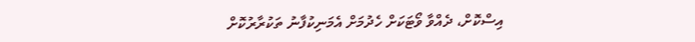އިސްކޮށް، ދެއްވާ ވޯޓަކަށް ހެދުމަށް އެމަނިކުފާނު ތަކުރާރުކޮށް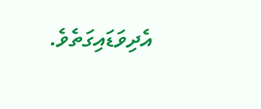އެދިވަޑައިގަތެވެ.